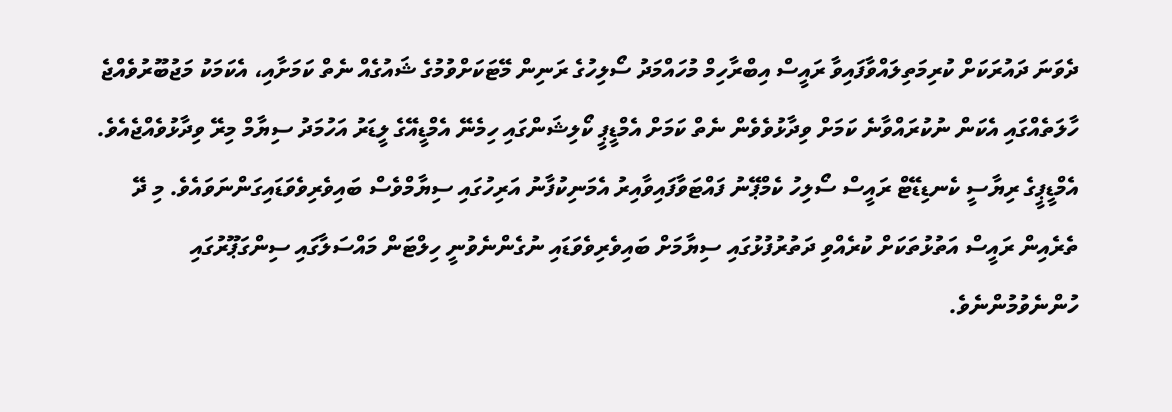ދެވަނަ ދައުރަކަށް ކުރިމަތިލައްވާފައިވާ ރައީސް އިބްރާހިމް މުހައްމަދު ސޯލިހުގެ ރަނިން މޭޓަކަށްވުމުގެ ޝައުގެއް ނެތް ކަމަށާއި، އެކަމަކު މަޖުބޫރުވެއްޖެ ހާލަތެއްގައި އެކަން ނުކުރައްވާނެ ކަމަށް ވިދާޅުވެވެން ނެތް ކަމަށް އެމްޑީޕީ ކޯލިޝަންގައި ހިމެނޭ އެމްޑީއޭގެ ލީޑަރު އަހުމަދު ސިޔާމް މިރޭ ވިދާޅުވެއްޖެއެވެ.
އެމްޑީޕީގެ ރިޔާސީ ކެނޑިޑޭޓް ރައީސް ސޯލިހު ކެމްޕޭނު ފައްޓަވާފައިވާއިރު އެމަނިކުފާނު އަރިހުގައި ސިޔާމްވެސް ބައިވެރިވެވަޑައިގަންނަވައެވެ. މި ދޭ ތެރެއިން ރައީސް އަތުޅުތަކަށް ކުރެއްވި ދަތުރުފުޅުގައި ސިޔާމަށް ބައިވެރިވެވަޑައި ނުގެންނެވުނީ ހިލްޓަން މައްސަލާގައި ސިންގަޕޫރުގައި ހުންނެވުމުންނެވެ.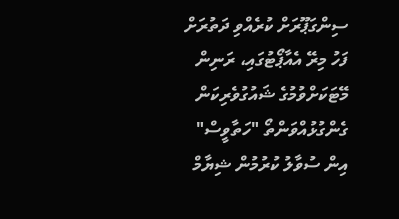ސިންގަޕޫރަށް ކުރެއްވި ދަތުރަށް ފަހު މިރޭ އެއާޕޯޓުގައި، ރަނިން މޭޓަކަށްވުމުގެ ޝައުގުވެރިކަން ގެންގުޅުއްވަންތޯ "ހަތާވީސް" އިން ސުވާލު ކުރުމުން ޝިޔާމް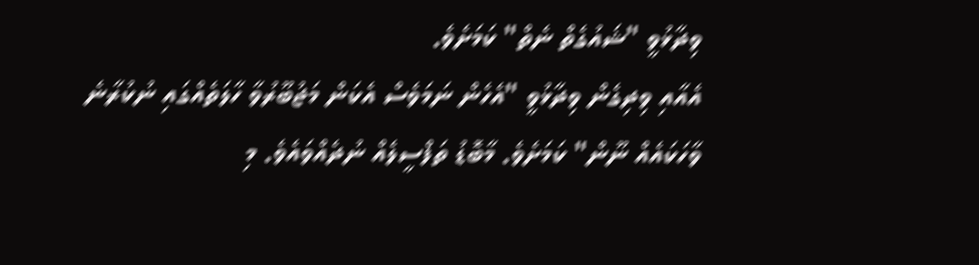ވިދާޅުވީ "ޝައުގެތް ނެތް" ކަމަށެވެ.
އެއާއި ވިދިގެން ވިދާޅުވީ "އެހެން ނަމަވެސް އެކަން މަޖުބޫރުވާ ހާލަތެއްގައި ނުކުރާނެ ވާހަކައެއް ނޫން" ކަމަށެވެ. މާބޮޑު ތަފްސީލެއް ނުދެއްވައެވެ. މި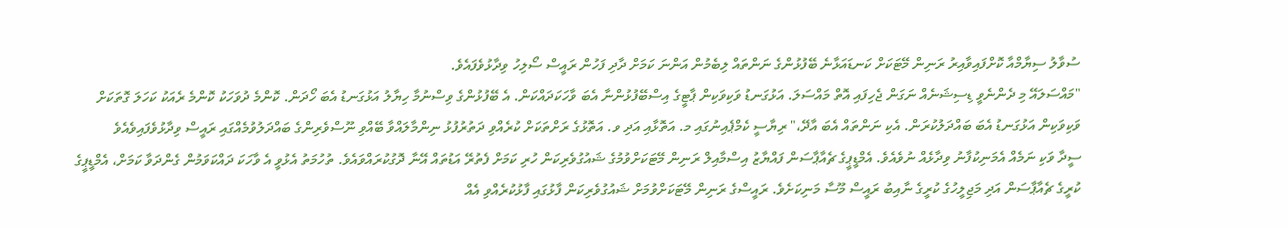ސުވާލު ސިޔާމްއާ ކޮށްފައިވާއިރު ރަނިން މޭޓަކަށް ކަނޑައަޅާނެ ބޭފުޅުންގެ ނަންތައް ލިބެމުން އަންނަ ކަމަށް ދާދި ފަހުން ރައީސް ސޯލިހު ވިދާޅުވެފައެވެ.
"މައްސަލައޭ މި ދެންނެވީ ޑިސިޝަނެއް ނަގަން ޖެހިފައި އޮތް މައްސަލަ. އަޅުގަނޑު ވަކިވަކިން ޕާޓީގެ އިސްބޭފުޅުންނާ އެބަ ވާހަކަދައްކަން. އެ ބޭފުޅުންގެ ވިސްނުމާ ހިޔާލު އަޅުގަނޑު އެބަ ހޯދަން. ކޮންމެ ދުވަހަކު ކޮންމެ ރެއަކު ކަހަލަ ގޮތަކަށް ވަކިވަކިން އަޅުގަނޑު އެބަ ބައްދަލުކުރަން. އެކި ނަންތައް އެބަ އާދޭ،" ރިޔާސީ ކެމްޕެއިނުގައި މ. އަތޮޅާއި އަދި ވ. އަތޮޅުގެ ރަށްތަކަށް ކުރެއްވި ދަތުރުފުޅު ނިންމާލައްވާ ބޭއްވި ނޫސްވެރިންގެ ބައްދަލުވުމެއްގައި ރައީސް ވިދާޅުވެފައިވެއެވެ
ސީދާ ވަކި ނަމެއް އެމަނިކުފާނު ވިދާޅެއް ނުވެއެވެ. އެމްޑީޕީގެ ޗެއާޕާސަން ފައްޔާޒު އިސްމާއިލް ރަނިން މޭޓަކަށްވުމުގެ ޝައުގުވެރިކަން ހުރި ކަމަށް ފެތުރޭ އަޑުތައް އޭނާ ދޮގުކުރައްވައެވެ. ތުހުމަތު އެޅުވީ އެ ވާހަކަ ދައްކަވަމުން ގެންދަވާ ކަމަށް، އެމްޑީޕީގެ ކުރީގެ ޗެއާޕާސަން އަދި މަޖިލީހުގެ ކުރީގެ ނާއިބު ރައީސް މޫސާ މަނިކަށެވެ. ރައީސްގެ ރަނިން މޭޓަކަށްވުމަށް ޝައުގުވެރިކަން ފާޅުގައި ފާޅުކުރެއްވި އެއް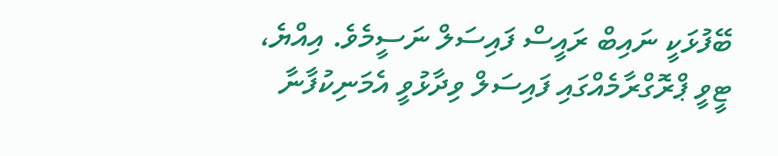ބޭފުޅަކީ ނައިބް ރައީސް ފައިސަލް ނަސީމެވެ. އިއްޔެ، ޓީވީ ޕްރޮގްރާމެއްގައި ފައިސަލް ވިދާޅުވީ އެމަނިކުފާނާ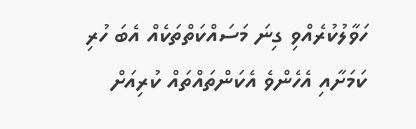ހަވާލުކުރެއްވި ގިނަ މަސައްކަތްތަކެއް އެބަ ހުރި ކަމަށާއި އެހެންވެ އެކަންތައްތައް ކުރިއަށް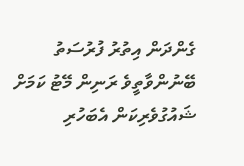ގެންދަން އިތުރު ފުރުސަތު ބޭނުންވާތީވެ ރަނިން މޭޓު ކަމަށް ޝައުގުވެރިކަން އެބަހުރި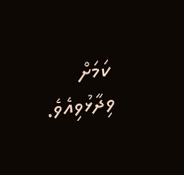ކަމަށް ވިދާޅުވިއެވެ.